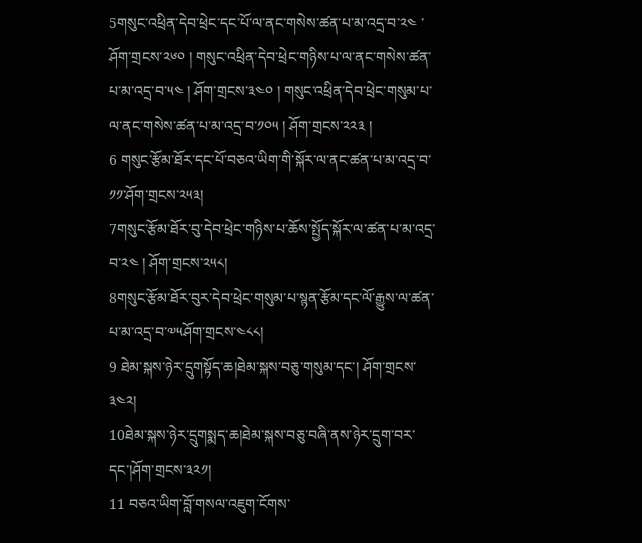5གསུང་འཕྲིན་དེབ་ཕྲེང་དང་པོ་ལ་ནང་གསེས་ཚན་པ་མ་འདྲ་བ་༢༤ ་ཤོག་གྲངས་༢༦༠ ། གསུང་འཕྲིན་དེབ་ཕྲེང་གཉིས་པ་ལ་ནང་གསེས་ཚན་པ་མ་འདྲ་བ་༥༤ ། ཤོག་གྲངས་༣༤༠ ། གསུང་འཕྲིན་དེབ་ཕྲེང་གསུམ་པ་ལ་ནང་གསེས་ཚན་པ་མ་འདྲ་བ་༡༠༥ ། ཤོག་གྲངས་༢༢༣ །
6 གསུང་རྩོམ་ཐོར་དང་པོ་བཅའ་ཡིག་གི་སྐོར་ལ་ནང་ཚན་པ་མ་འདྲ་བ་༡༡་ཤོག་གྲངས་༢༥༣།
7གསུང་རྩོམ་ཐོར་བུ་དེབ་ཕྲེང་གཉིས་པ་ཆོས་སྤྱོད་སྐོར་ལ་ཚན་པ་མ་འདྲ་བ་༢༤ ། ཤོག་གྲངས་༢༥༨།
8གསུང་རྩོམ་ཐོར་བུར་དེབ་ཕྲེང་གསུམ་པ་སྙན་རྩོམ་དང་ལོ་རྒྱུས་ལ་ཚན་པ་མ་འདྲ་བ་༧༥ཤོག་གྲངས་༤༨༨།
9 ཐེམ་སྐས་ཉེར་དྲུགསྟོད་ཆ།ཐེམ་སྐས་བཅུ་གསུམ་དང་། ཤོག་གྲངས་༣༤༢།
10ཐེམ་སྐས་ཉེར་དྲུགསྨད་ཆ།ཐེམ་སྐས་བཅུ་བཞི་ནས་ཉེར་དྲུག་བར་དང་།ཤོག་གྲངས་༣༢༡།
11 བཅའ་ཡིག་བློ་གསལ་འཇུག་ངོགས་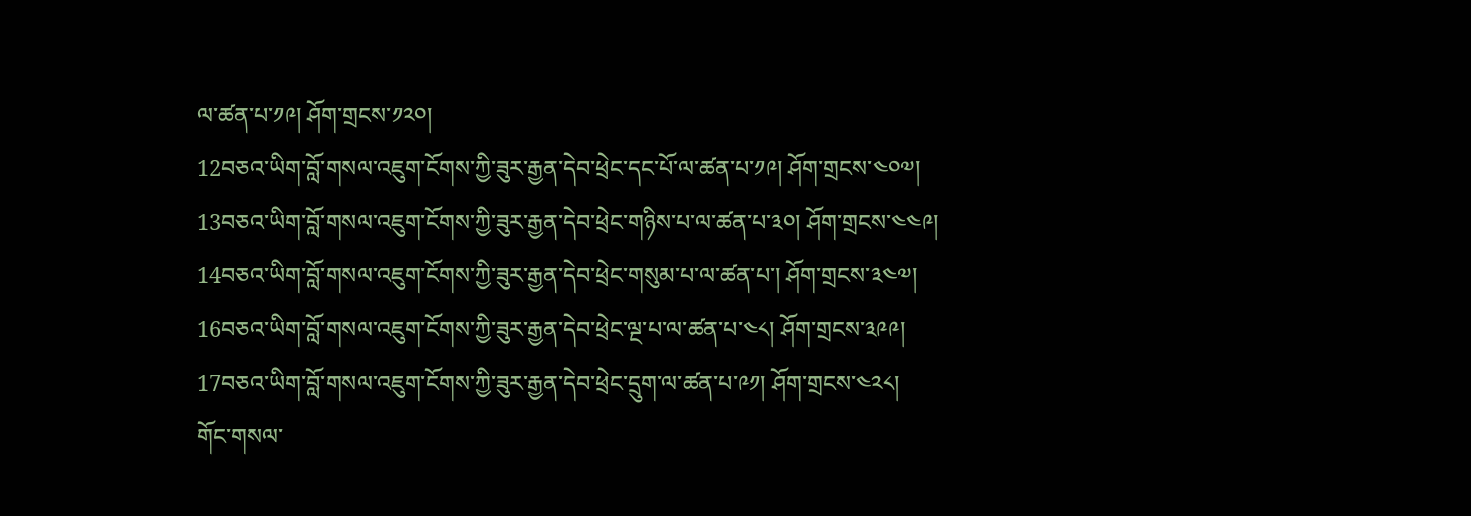ལ་ཚན་པ་༡༩། ཤོག་གྲངས་༡༢༠།
12བཅའ་ཡིག་བློ་གསལ་འཇུག་ངོགས་ཀྱི་ཟུར་རྒྱན་དེབ་ཕྲེང་དང་པོ་ལ་ཚན་པ་༡༩། ཤོག་གྲངས་༤༠༧།
13བཅའ་ཡིག་བློ་གསལ་འཇུག་ངོགས་ཀྱི་ཟུར་རྒྱན་དེབ་ཕྲེང་གཉིས་པ་ལ་ཚན་པ་༣༠། ཤོག་གྲངས་༤༤༩།
14བཅའ་ཡིག་བློ་གསལ་འཇུག་ངོགས་ཀྱི་ཟུར་རྒྱན་དེབ་ཕྲེང་གསུམ་པ་ལ་ཚན་པ་། ཤོག་གྲངས་༣༤༧།
16བཅའ་ཡིག་བློ་གསལ་འཇུག་ངོགས་ཀྱི་ཟུར་རྒྱན་དེབ་ཕྲེང་ལྔ་པ་ལ་ཚན་པ་༤༨། ཤོག་གྲངས་༣༩༩།
17བཅའ་ཡིག་བློ་གསལ་འཇུག་ངོགས་ཀྱི་ཟུར་རྒྱན་དེབ་ཕྲེང་དྲུག་ལ་ཚན་པ་༩༡། ཤོག་གྲངས་༤༢༨།
གོང་གསལ་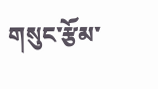གསུང་རྩོམ་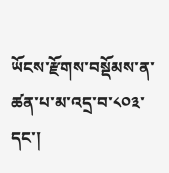ཡོངས་རྫོགས་བསྡོམས་ན་ཚན་པ་མ་འདྲ་བ་༨༠༣་དང་།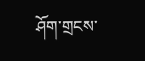ཤོག་གྲངས་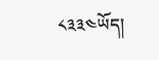༨༣༣༤ཡོད།